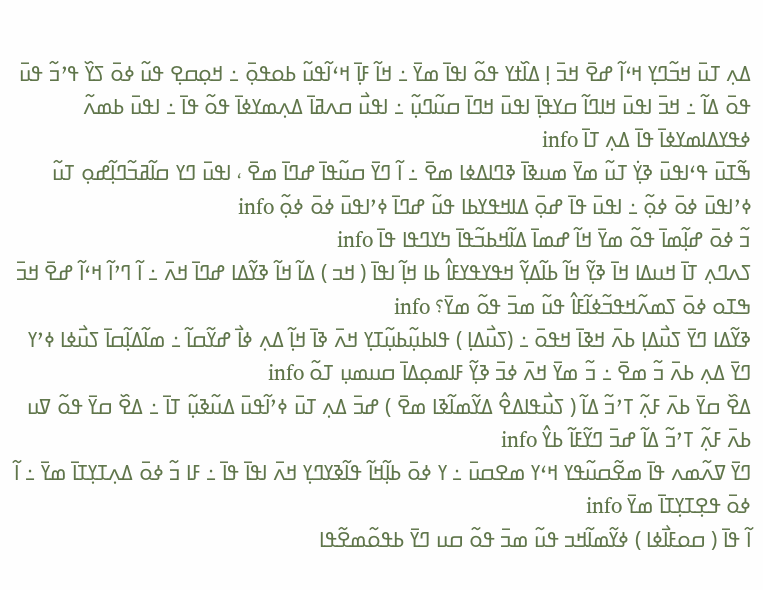ߡߍ߲ ߠߎ߫ ߞߏ߬ߣߌ߲ ߞߵߊ߬ ߝߐ߫ ߞߏ߫ ߊ߲ ߡߊ߰ߙߌ ߟߋ߬ ߊߟߊ߫ ߘߌ߫ ߸ ߞߊ߬ ߓߊ߲߫ ߞߵߊ߬ߟߎ߬ ߕߋߟߋ߲߫ ߸ ߞߋ߲ߛߐ߲ ߟߎ߬ ߦߋ߫ ߖߌ߰ ߟߴߏ߬ ߟߎ߫ ߟߋ߫ ߡߊ߬ ߸ ߞߏ߫ ߊߟߎ߫ ߞߊߣߊ߬ ߛߌߟߊ߲߫ ߊߟߎ߫ ߞߣߊ߫ ߛߎ߬ߣߎ߲߬ ߸ ߊߟߎ߯ ߛߍߥߊ߫ ߡߍ߲ߘߌߦߊ߫ ߟߋ߬ ߟߊ߫ ߸ ߊߟߎ߫ ߕߘߍ߬ ߦߟߌߡߊߘߌߦߊ߫ ߟߊ߫ ߡߍ߲ ߠߊ߫ info
ߒ߬ߠߎ߫ ߟߵߊߟߎ߫ ߢߌ߲߭ ߠߎ߬ ߘߌ߫ ߘߎߢߊ߫ ߢߣߊߡߦߊ ߘߐ߫ ߸ ߊ߬ ߣߌ߫ ߛߎ߬ߟߊ߫ ߝߣߊ߫ ߘߐ߫ ، ߊߟߎ߫ ߣߌ ߛߊ߬ߥߏ߬ߣߊ߲߬ߝߋ߲ ߠߎ߬ ߦߴߊߟߎ߫ ߦߋ߫ ߦߋ߲߬ ߸ ߊߟߎ߫ ߟߊ߫ ߝߋ߲߫ ߡߊߞߟߌߕߊ ߟߎ߬ ߝߣߊ߫ ߦߴߊߟߎ߫ ߦߋ߫ ߦߋ߲߬ info
ߏ߬ ߦߋ߫ ߝߊ߲߬ߘߊ߫ ߟߋ߬ ߘߌ߫ ߞߊ߬ ߝߘߊ߫ ߡߊ߬ߞߕߏ߬ߟߊ߫ ߤߌߣߟߊ ߟߊ߫ info
ߖߍߣߍ߲ ߠߊ߫ ߞߎߡߊ ߞߊ߫ ߢߌ߲߬ ߞߊ߬ ߕߊ߬ߡߌ߲߬ ߞߟߌߟߌߓߊ߮ ߕߊ ߞߊ߲߬ ߊߟߊ߫ ( ߞߏ ) ߡߊ߬ ߞߊ߬ ߢߌ߬ߡߊ ߝߣߊ߫ ߞߍ߫ ߸ ߊ߬ ߣߴߊ߬ ߞߵߊ߬ ߝߐ߫ ߞߏ߫ ߒߠߋ ߦߋ߫ ߖߘߍ߬ߞߟߏ߬ߦߊ߬ߓߊ߮ ߟߎ߬ ߘߏ߫ ߟߋ߬ ߘߌ߫؟ info
ߢߌ߬ߡߊ ߣߌ߫ ߖߎ߯ߡߊ߲ ߕߍ߫ ߞߢߊ߫ ߞߟߋ߫ ߸ (ߖߎ߯ߡߊ߲ ) ߟߊߕߎ߲߬ߕߎ߲߬ߠߌ߲ ߞߍ߫ ߢߊ߫ ߞߊ߲߬ ߡߍ߲ ߦߊ߯ ߝߌ߬ߛߊ߬ ߸ ߘߊ߬ߡߊ߲߬ߛߊ߫ ߖߎ߯ߦߊ ߦߴߌ ߣߌ߫ ߡߍ߲ ߕߍ߫ ߏ߬ ߘߐ߫ ߸ ߏ߬ ߘߌ߫ ߞߍ߫ ߦߏ߫ ߢߌ߲߬ ߓߊߘߋ߲ߡߊ߫ ߛߎߘߎ߲ ߠߋ߬ info
ߡߐ߰ ߛߌ߫ ߕߍ߫ ߓߍ߲߬ ߠߴߏ߬ ߡߊ߬ ( ߖߎ߯ߟߊߡߐ߮ ߡߌ߬ߘߊ߬ߢߊ ߘߐ߫ ) ߝߏ߫ ߡߍ߲ ߠߎ߫ ߦߴߊ߬ߟߎ߫ ߡߎ߬ߢߎ߲߬ ߠߊ߫ ߸ ߡߐ߰ ߛߌ߫ ߟߋ߬ ߜߎ ߕߍ߫ ߓߍ߲߬ ߠߴߏ߬ ߡߊ߬ ߝߏ߫ ߣߌ߬ߓߊ߬ ߕߌ߮ info
ߣߌ߫ ߜߍ߬ߘߍ ߟߊ߫ ߘߐ߬ߛߎ߬ߟߌ ߞߵߌ ߘߐߛߎ߫ ߸ ߌ ߦߋ߫ ߕߊ߲߬ߞߊ߬ ߟߊ߬ߢߌߣߌ߲ ߞߍ߫ ߊߟߊ߫ ߟߊ߫ ߸ ߓߊ ߏ߬ ߦߋ߫ ߡߍ߲ߠߌ߲ߠߊ߫ ߘߌ߫ ߸ ߊ߬ ߦߋ߫ ߟߐ߲ߠߌ߲ߠߊ߫ ߘߌ߫ info
ߊ߬ ߟߊ߫ ( ߛߋߓߊ߯ߦߊ ) ߦߌ߬ߘߊ߬ߞߏ ߟߎ߬ ߘߏ߫ ߟߋ߬ ߛߎ ߣߌ߫ ߕߟߋ߬ߘߐ߬ߟߊ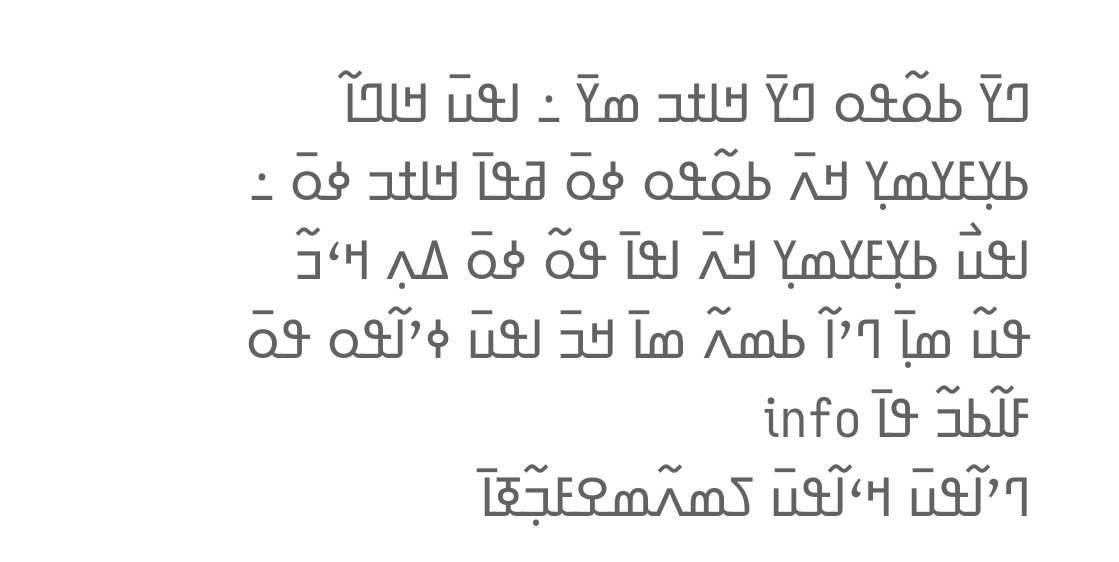ߣߌ߫ ߕߋ߬ߟߋ ߣߌ߫ ߞߊߙߏ ߘߌ߫ ߸ ߊߟߎ߫ ߞߊߣߊ߬ ߕߌ߲ߓߌߘߌ߲ ߞߍ߫ ߕߋ߬ߟߋ ߦߋ߫ ߥߟߊ߫ ߞߊߙߏ ߦߋ߫ ߸ ߊߟߎ߯ ߕߌ߲ߓߌߘߌ߲ ߞߍ߫ ߊߟߊ߫ ߟߋ߬ ߦߋ߫ ߡߍ߲ ߞߵߏ߬ ߟߎ߬ ߘߊ߲߫ ߣߴߊ߬ ߕߘߍ߬ ߘߊ߫ ߞߏ߫ ߊߟߎ߫ ߦߴߊ߬ߟߋ ߟߋ߫ ߓߊ߬ߕߏ߬ ߟߊ߫ info
ߣߴߊ߬ߟߎ߫ ߞߵߊ߬ߟߎ߫ ߖߘߍ߬ߘߐߓߏ߲߬ߧߊ߫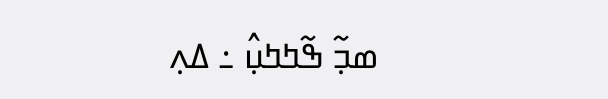ߘߏ߲߬ ߒ߬ߤߤߎ߲߮ ߸ ߡߍ߲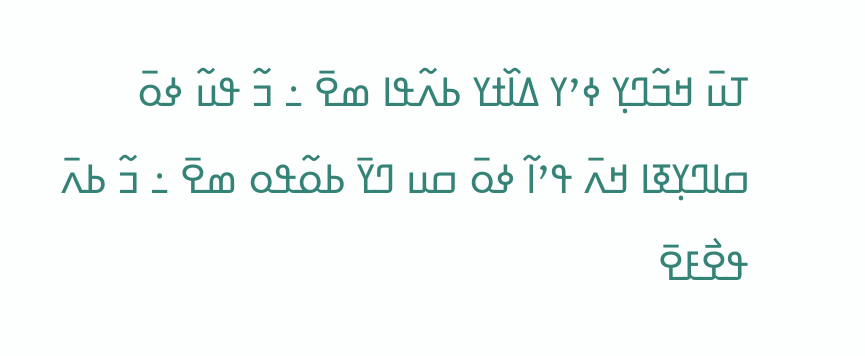ߠߎ߫ ߞߏ߬ߣߌ߲ ߦߴߌ ߡߊ߰ߙߌ ߕߍ߬ߟߊ ߘߐ߫ ߸ ߏ߬ ߟߎ߬ ߦߋ߫ ߛߊߣߌ߲ߧߊ ߞߍ߫ ߟߴߊ߬ ߦߋ߫ ߛߎ ߣߌ߫ ߕߋ߬ߟߋ ߘߐ߫ ߸ ߏ߬ ߕߍ߫ ߟߐ߯ߓߐ߫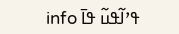ߟߴߊ߬ߟߎ߬ ߟߊ߫ info